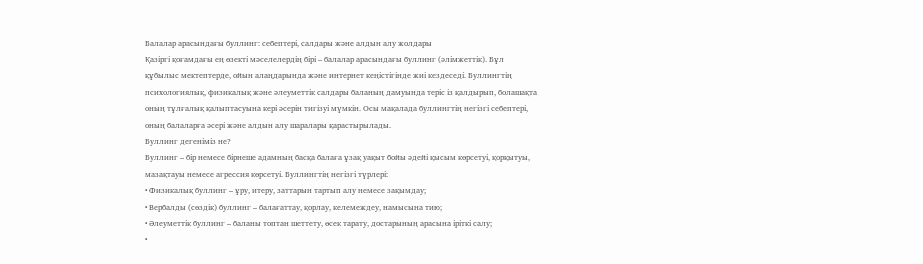Балалар арасындағы буллинг: себептері, салдары және алдын алу жолдары
Қазіргі қоғамдағы ең өзекті мәселелердің бірі – балалар арасындағы буллинг (әлімжеттік). Бұл құбылыс мектептерде, ойын алаңдарында және интернет кеңістігінде жиі кездеседі. Буллингтің психологиялық, физикалық және әлеуметтік салдары баланың дамуында теріс із қалдырып, болашақта оның тұлғалық қалыптасуына кері әсерін тигізуі мүмкін. Осы мақалада буллингтің негізгі себептері, оның балаларға әсері және алдын алу шаралары қарастырылады.
Буллинг дегеніміз не?
Буллинг – бір немесе бірнеше адамның басқа балаға ұзақ уақыт бойы әдейі қысым көрсетуі, қорқытуы, мазақтауы немесе агрессия көрсетуі. Буллингтің негізгі түрлері:
• Физикалық буллинг – ұру, итеру, заттарын тартып алу немесе зақымдау;
• Вербалды (сөздік) буллинг – балағаттау, қорлау, келемеждеу, намысына тию;
• Әлеуметтік буллинг – баланы топтан шеттету, өсек тарату, достарының арасына іріткі салу;
•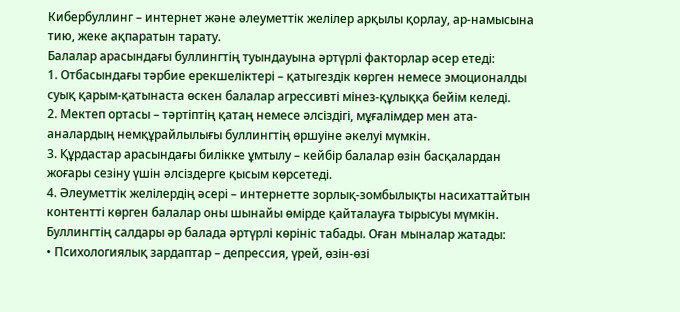Кибербуллинг – интернет және әлеуметтік желілер арқылы қорлау, ар-намысына тию, жеке ақпаратын тарату.
Балалар арасындағы буллингтің туындауына әртүрлі факторлар әсер етеді:
1. Отбасындағы тәрбие ерекшеліктері – қатыгездік көрген немесе эмоционалды суық қарым-қатынаста өскен балалар агрессивті мінез-құлыққа бейім келеді.
2. Мектеп ортасы – тәртіптің қатаң немесе әлсіздігі, мұғалімдер мен ата-аналардың немқұрайлылығы буллингтің өршуіне әкелуі мүмкін.
3. Құрдастар арасындағы билікке ұмтылу – кейбір балалар өзін басқалардан жоғары сезіну үшін әлсіздерге қысым көрсетеді.
4. Әлеуметтік желілердің әсері – интернетте зорлық-зомбылықты насихаттайтын контентті көрген балалар оны шынайы өмірде қайталауға тырысуы мүмкін.
Буллингтің салдары әр балада әртүрлі көрініс табады. Оған мыналар жатады:
• Психологиялық зардаптар – депрессия, үрей, өзін-өзі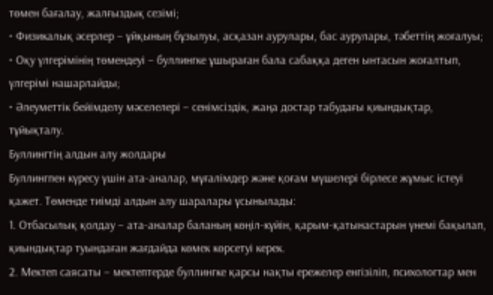төмен бағалау, жалғыздық сезімі;
• Физикалық әсерлер – ұйқының бұзылуы, асқазан аурулары, бас аурулары, тәбеттің жоғалуы;
• Оқу үлгерімінің төмендеуі – буллингке ұшыраған бала сабаққа деген ынтасын жоғалтып, үлгерімі нашарлайды;
• Әлеуметтік бейімделу мәселелері – сенімсіздік, жаңа достар табудағы қиындықтар, тұйықталу.
Буллингтің алдын алу жолдары
Буллингпен күресу үшін ата-аналар, мұғалімдер және қоғам мүшелері бірлесе жұмыс істеуі қажет. Төменде тиімді алдын алу шаралары ұсынылады:
1. Отбасылық қолдау – ата-аналар баланың көңіл-күйін, қарым-қатынастарын үнемі бақылап, қиындықтар туындаған жағдайда көмек көрсетуі керек.
2. Мектеп саясаты – мектептерде буллингке қарсы нақты ережелер енгізіліп, психологтар мен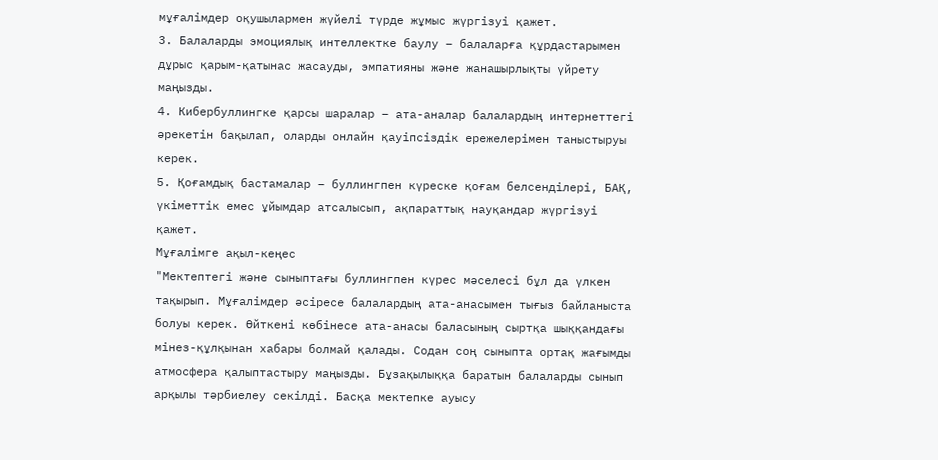мұғалімдер оқушылармен жүйелі түрде жұмыс жүргізуі қажет.
3. Балаларды эмоциялық интеллектке баулу – балаларға құрдастарымен дұрыс қарым-қатынас жасауды, эмпатияны және жанашырлықты үйрету маңызды.
4. Кибербуллингке қарсы шаралар – ата-аналар балалардың интернеттегі әрекетін бақылап, оларды онлайн қауіпсіздік ережелерімен таныстыруы керек.
5. Қоғамдық бастамалар – буллингпен күреске қоғам белсенділері, БАҚ, үкіметтік емес ұйымдар атсалысып, ақпараттық науқандар жүргізуі қажет.
Мұғалімге ақыл-кеңес
"Мектептегі және сыныптағы буллингпен күрес мәселесі бұл да үлкен тақырып. Мұғалімдер әсіресе балалардың ата-анасымен тығыз байланыста болуы керек. Өйткені көбінесе ата-анасы баласының сыртқа шыққандағы мінез-құлқынан хабары болмай қалады. Содан соң сыныпта ортақ жағымды атмосфера қалыптастыру маңызды. Бұзақылыққа баратын балаларды сынып арқылы тәрбиелеу секілді. Басқа мектепке ауысу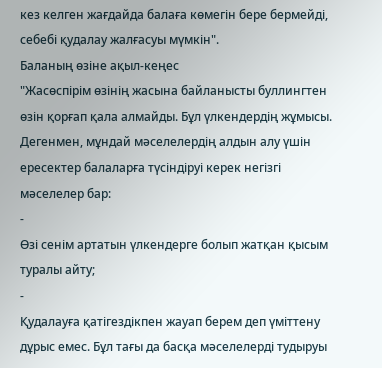кез келген жағдайда балаға көмегін бере бермейді, себебі қудалау жалғасуы мүмкін".
Баланың өзіне ақыл-кеңес
"Жасөспірім өзінің жасына байланысты буллингтен өзін қорғап қала алмайды. Бұл үлкендердің жұмысы. Дегенмен, мұндай мәселелердің алдын алу үшін ересектер балаларға түсіндіруі керек негізгі мәселелер бар:
-
Өзі сенім артатын үлкендерге болып жатқан қысым туралы айту;
-
Қудалауға қатігездікпен жауап берем деп үміттену дұрыс емес. Бұл тағы да басқа мәселелерді тудыруы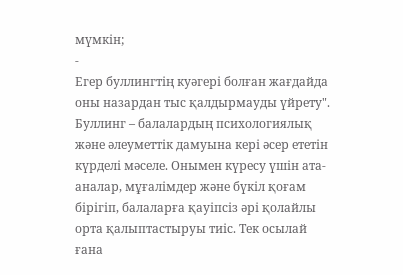мүмкін;
-
Егер буллингтің куәгері болған жағдайда оны назардан тыс қалдырмауды үйрету".
Буллинг – балалардың психологиялық және әлеуметтік дамуына кері әсер ететін күрделі мәселе. Онымен күресу үшін ата-аналар, мұғалімдер және бүкіл қоғам бірігіп, балаларға қауіпсіз әрі қолайлы орта қалыптастыруы тиіс. Тек осылай ғана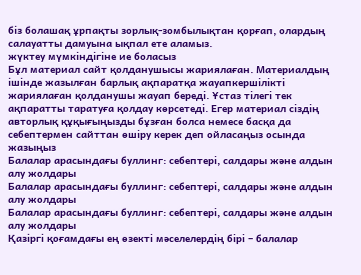біз болашақ ұрпақты зорлық-зомбылықтан қорғап, олардың салауатты дамуына ықпал ете аламыз.
жүктеу мүмкіндігіне ие боласыз
Бұл материал сайт қолданушысы жариялаған. Материалдың ішінде жазылған барлық ақпаратқа жауапкершілікті жариялаған қолданушы жауап береді. Ұстаз тілегі тек ақпаратты таратуға қолдау көрсетеді. Егер материал сіздің авторлық құқығыңызды бұзған болса немесе басқа да себептермен сайттан өшіру керек деп ойласаңыз осында жазыңыз
Балалар арасындағы буллинг: себептері, салдары және алдын алу жолдары
Балалар арасындағы буллинг: себептері, салдары және алдын алу жолдары
Балалар арасындағы буллинг: себептері, салдары және алдын алу жолдары
Қазіргі қоғамдағы ең өзекті мәселелердің бірі – балалар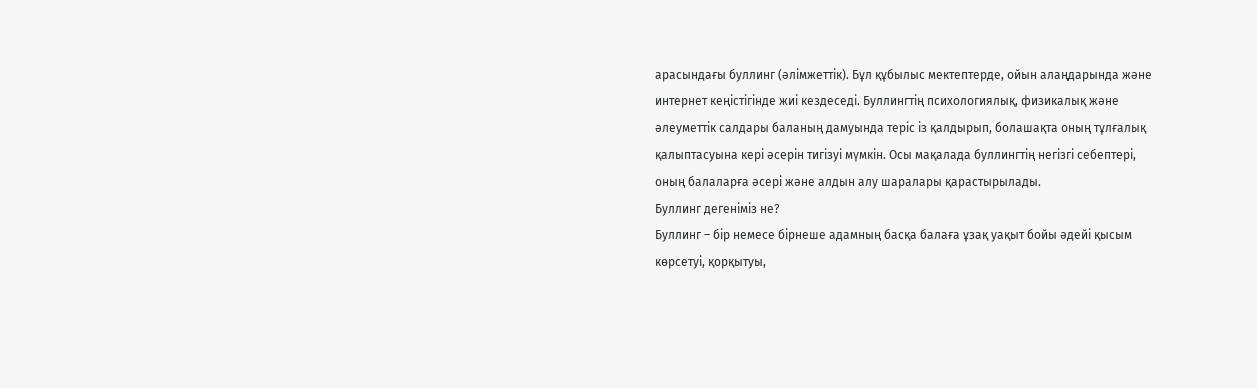арасындағы буллинг (әлімжеттік). Бұл құбылыс мектептерде, ойын алаңдарында және интернет кеңістігінде жиі кездеседі. Буллингтің психологиялық, физикалық және әлеуметтік салдары баланың дамуында теріс із қалдырып, болашақта оның тұлғалық қалыптасуына кері әсерін тигізуі мүмкін. Осы мақалада буллингтің негізгі себептері, оның балаларға әсері және алдын алу шаралары қарастырылады.
Буллинг дегеніміз не?
Буллинг – бір немесе бірнеше адамның басқа балаға ұзақ уақыт бойы әдейі қысым көрсетуі, қорқытуы,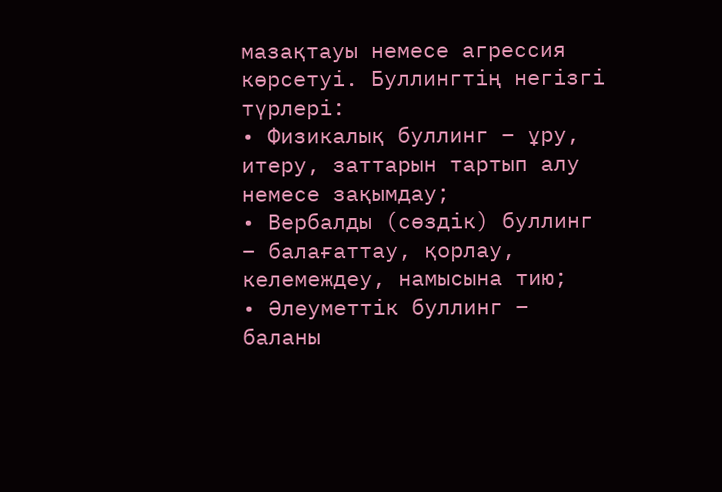мазақтауы немесе агрессия көрсетуі. Буллингтің негізгі түрлері:
• Физикалық буллинг – ұру, итеру, заттарын тартып алу немесе зақымдау;
• Вербалды (сөздік) буллинг – балағаттау, қорлау, келемеждеу, намысына тию;
• Әлеуметтік буллинг – баланы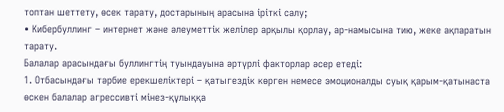топтан шеттету, өсек тарату, достарының арасына іріткі салу;
• Кибербуллинг – интернет және әлеуметтік желілер арқылы қорлау, ар-намысына тию, жеке ақпаратын тарату.
Балалар арасындағы буллингтің туындауына әртүрлі факторлар әсер етеді:
1. Отбасындағы тәрбие ерекшеліктері – қатыгездік көрген немесе эмоционалды суық қарым-қатынаста өскен балалар агрессивті мінез-құлыққа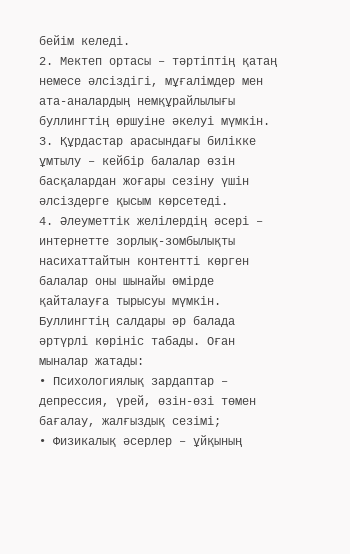бейім келеді.
2. Мектеп ортасы – тәртіптің қатаң немесе әлсіздігі, мұғалімдер мен ата-аналардың немқұрайлылығы буллингтің өршуіне әкелуі мүмкін.
3. Құрдастар арасындағы билікке ұмтылу – кейбір балалар өзін басқалардан жоғары сезіну үшін әлсіздерге қысым көрсетеді.
4. Әлеуметтік желілердің әсері – интернетте зорлық-зомбылықты насихаттайтын контентті көрген балалар оны шынайы өмірде қайталауға тырысуы мүмкін.
Буллингтің салдары әр балада әртүрлі көрініс табады. Оған мыналар жатады:
• Психологиялық зардаптар – депрессия, үрей, өзін-өзі төмен бағалау, жалғыздық сезімі;
• Физикалық әсерлер – ұйқының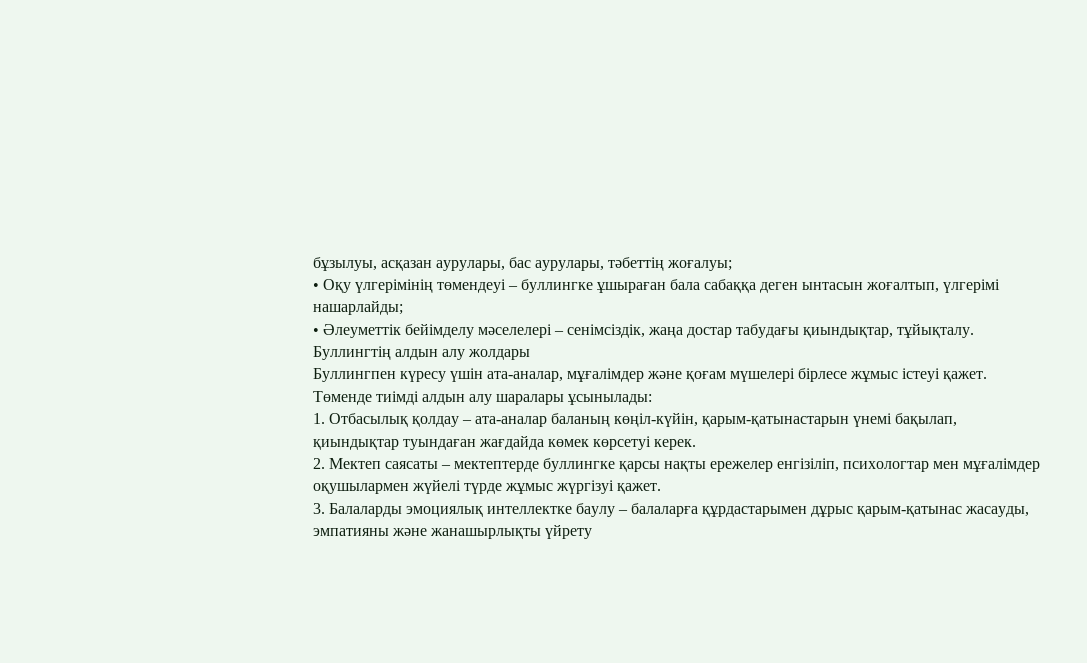бұзылуы, асқазан аурулары, бас аурулары, тәбеттің жоғалуы;
• Оқу үлгерімінің төмендеуі – буллингке ұшыраған бала сабаққа деген ынтасын жоғалтып, үлгерімі нашарлайды;
• Әлеуметтік бейімделу мәселелері – сенімсіздік, жаңа достар табудағы қиындықтар, тұйықталу.
Буллингтің алдын алу жолдары
Буллингпен күресу үшін ата-аналар, мұғалімдер және қоғам мүшелері бірлесе жұмыс істеуі қажет. Төменде тиімді алдын алу шаралары ұсынылады:
1. Отбасылық қолдау – ата-аналар баланың көңіл-күйін, қарым-қатынастарын үнемі бақылап, қиындықтар туындаған жағдайда көмек көрсетуі керек.
2. Мектеп саясаты – мектептерде буллингке қарсы нақты ережелер енгізіліп, психологтар мен мұғалімдер оқушылармен жүйелі түрде жұмыс жүргізуі қажет.
3. Балаларды эмоциялық интеллектке баулу – балаларға құрдастарымен дұрыс қарым-қатынас жасауды, эмпатияны және жанашырлықты үйрету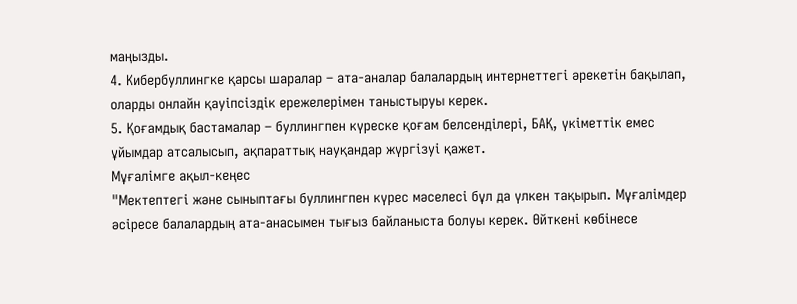маңызды.
4. Кибербуллингке қарсы шаралар – ата-аналар балалардың интернеттегі әрекетін бақылап, оларды онлайн қауіпсіздік ережелерімен таныстыруы керек.
5. Қоғамдық бастамалар – буллингпен күреске қоғам белсенділері, БАҚ, үкіметтік емес ұйымдар атсалысып, ақпараттық науқандар жүргізуі қажет.
Мұғалімге ақыл-кеңес
"Мектептегі және сыныптағы буллингпен күрес мәселесі бұл да үлкен тақырып. Мұғалімдер әсіресе балалардың ата-анасымен тығыз байланыста болуы керек. Өйткені көбінесе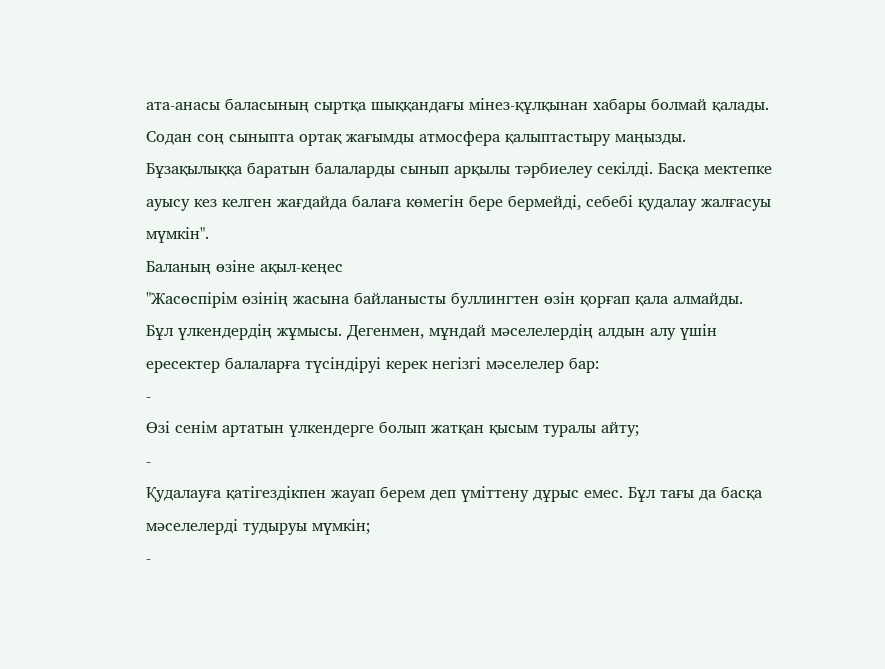ата-анасы баласының сыртқа шыққандағы мінез-құлқынан хабары болмай қалады. Содан соң сыныпта ортақ жағымды атмосфера қалыптастыру маңызды. Бұзақылыққа баратын балаларды сынып арқылы тәрбиелеу секілді. Басқа мектепке ауысу кез келген жағдайда балаға көмегін бере бермейді, себебі қудалау жалғасуы мүмкін".
Баланың өзіне ақыл-кеңес
"Жасөспірім өзінің жасына байланысты буллингтен өзін қорғап қала алмайды. Бұл үлкендердің жұмысы. Дегенмен, мұндай мәселелердің алдын алу үшін ересектер балаларға түсіндіруі керек негізгі мәселелер бар:
-
Өзі сенім артатын үлкендерге болып жатқан қысым туралы айту;
-
Қудалауға қатігездікпен жауап берем деп үміттену дұрыс емес. Бұл тағы да басқа мәселелерді тудыруы мүмкін;
-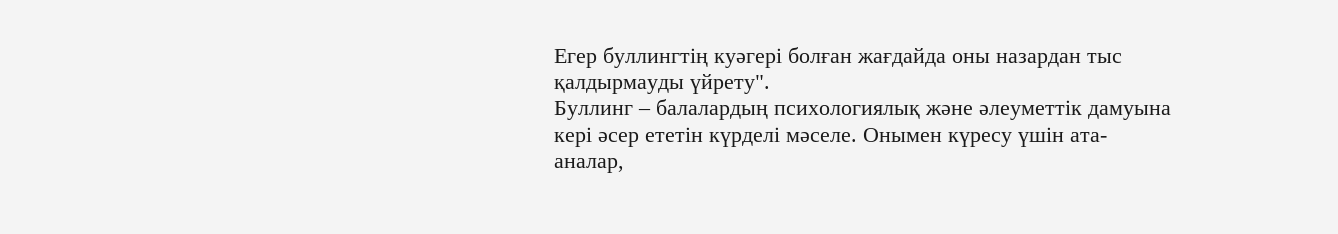Егер буллингтің куәгері болған жағдайда оны назардан тыс қалдырмауды үйрету".
Буллинг – балалардың психологиялық және әлеуметтік дамуына кері әсер ететін күрделі мәселе. Онымен күресу үшін ата-аналар,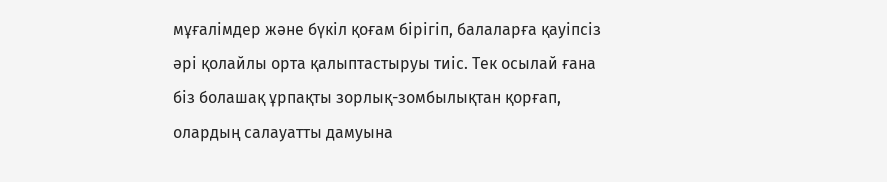мұғалімдер және бүкіл қоғам бірігіп, балаларға қауіпсіз әрі қолайлы орта қалыптастыруы тиіс. Тек осылай ғана біз болашақ ұрпақты зорлық-зомбылықтан қорғап, олардың салауатты дамуына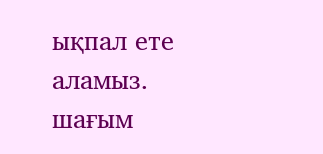ықпал ете аламыз.
шағым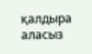қалдыра аласыз